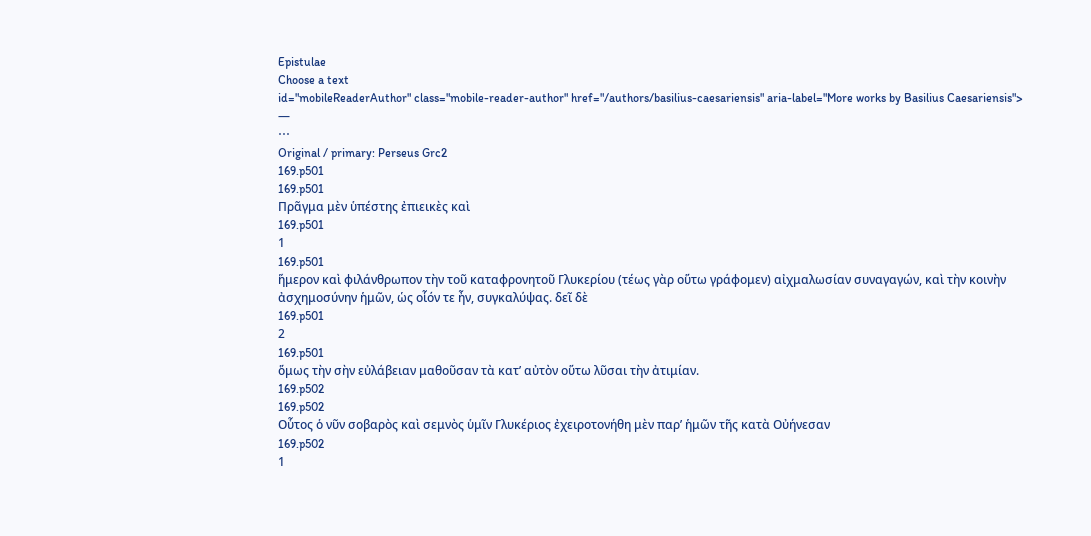Epistulae
Choose a text
id="mobileReaderAuthor" class="mobile-reader-author" href="/authors/basilius-caesariensis" aria-label="More works by Basilius Caesariensis">
—
⋯
Original / primary: Perseus Grc2
169.p501
169.p501
Πρᾶγμα μὲν ὑπέστης ἐπιεικὲς καὶ
169.p501
1
169.p501
ἥμερον καὶ φιλάνθρωπον τὴν τοῦ καταφρονητοῦ Γλυκερίου (τέως γὰρ οὕτω γράφομεν) αἰχμαλωσίαν συναγαγών, καὶ τὴν κοινὴν ἀσχημοσύνην ἡμῶν, ὡς οἷόν τε ἦν, συγκαλύψας. δεῖ δὲ
169.p501
2
169.p501
ὅμως τὴν σὴν εὐλάβειαν μαθοῦσαν τὰ κατʼ αὐτὸν οὕτω λῦσαι τὴν ἀτιμίαν.
169.p502
169.p502
Οὗτος ὁ νῦν σοβαρὸς καὶ σεμνὸς ὑμῖν Γλυκέριος ἐχειροτονήθη μὲν παρʼ ἡμῶν τῆς κατὰ Οὐήνεσαν
169.p502
1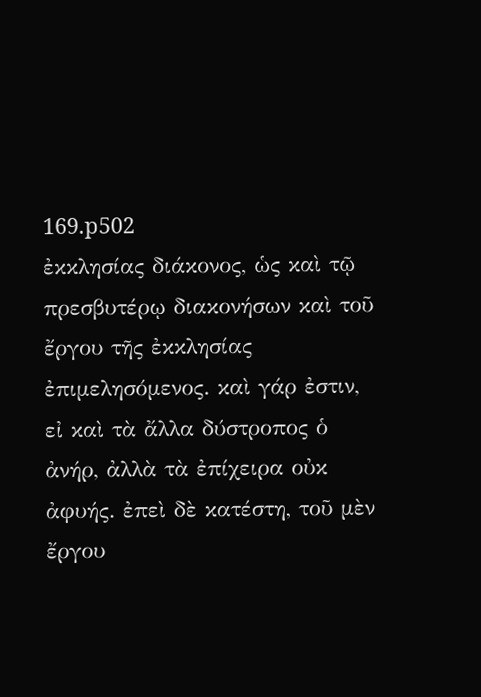169.p502
ἐκκλησίας διάκονος, ὡς καὶ τῷ πρεσβυτέρῳ διακονήσων καὶ τοῦ ἔργου τῆς ἐκκλησίας ἐπιμελησόμενος. καὶ γάρ ἐστιν, εἰ καὶ τὰ ἄλλα δύστροπος ὁ ἀνήρ, ἀλλὰ τὰ ἐπίχειρα οὐκ ἀφυής. ἐπεὶ δὲ κατέστη, τοῦ μὲν ἔργου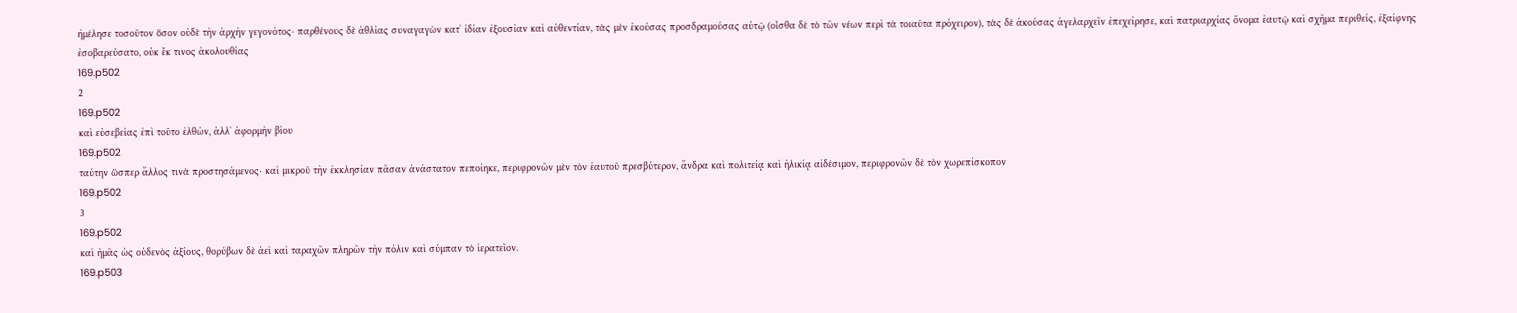ἠμέλησε τοσοῦτον ὅσον οὐδὲ τὴν ἀρχὴν γεγονότος· παρθένους δὲ ἀθλίας συναγαγὼν κατʼ ἰδίαν ἐξουσίαν καὶ αὐθεντίαν, τὰς μὲν ἑκούσας προσδραμούσας αὐτῷ (οἶσθα δὲ τὸ τῶν νέων περὶ τὰ τοιαῦτα πρόχειρον), τὰς δὲ ἀκούσας ἀγελαρχεῖν ἐπεχείρησε, καὶ πατριαρχίας ὄνομα ἑαυτῷ καὶ σχῆμα περιθείς, ἐξαίφνης ἐσοβαρεύσατο, οὐκ ἔκ τινος ἀκολουθίας
169.p502
2
169.p502
καὶ εὐσεβείας ἐπὶ τοῦτο ἐλθών, ἀλλʼ ἀφορμὴν βίου
169.p502
ταύτην ὥσπερ ἄλλος τινὰ προστησάμενος· καὶ μικροῦ τὴν ἐκκλησίαν πᾶσαν ἀνάστατον πεποίηκε, περιφρονῶν μὲν τὸν ἑαυτοῦ πρεσβύτερον, ἄνδρα καὶ πολιτείᾳ καὶ ἡλικίᾳ αἰδέσιμον, περιφρονῶν δὲ τὸν χωρεπίσκοπον
169.p502
3
169.p502
καὶ ἡμᾶς ὡς οὐδενὸς ἀξίους, θορύβων δὲ ἀεὶ καὶ ταραχῶν πληρῶν τὴν πόλιν καὶ σύμπαν τὸ ἱερατεῖον.
169.p503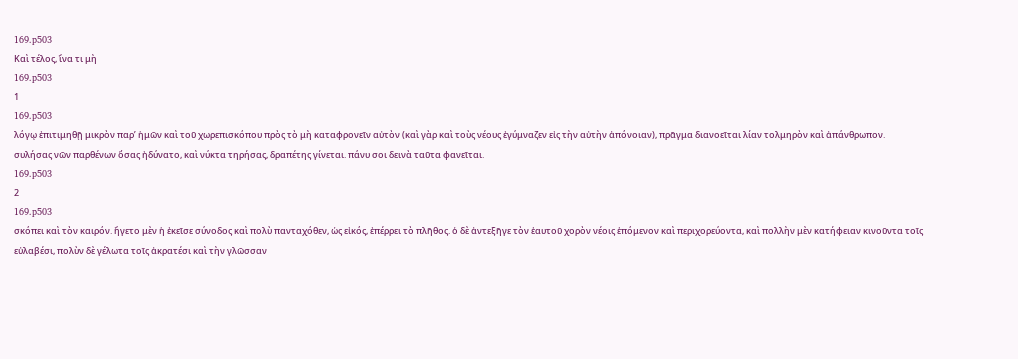169.p503
Καὶ τέλος, ἵνα τι μὴ
169.p503
1
169.p503
λόγῳ ἐπιτιμηθῇ μικρὸν παρʼ ἡμῶν καὶ τοῦ χωρεπισκόπου πρὸς τὸ μὴ καταφρονεῖν αὐτὸν (καὶ γὰρ καὶ τοὺς νέους ἐγύμναζεν εἰς τὴν αὐτὴν ἀπόνοιαν), πρᾶγμα διανοεῖται λίαν τολμηρὸν καὶ ἀπάνθρωπον. συλήσας νῶν παρθένων ὅσας ἠδύνατο, καὶ νύκτα τηρήσας, δραπέτης γίνεται. πάνυ σοι δεινὰ ταῦτα φανεῖται.
169.p503
2
169.p503
σκόπει καὶ τὸν καιρόν. ἤγετο μὲν ἡ ἐκεῖσε σύνοδος καὶ πολὺ πανταχόθεν, ὡς εἰκός, ἐπέρρει τὸ πλῆθος. ὁ δὲ ἀντεξῆγε τὸν ἑαυτοῦ χορὸν νέοις ἑπόμενον καὶ περιχορεύοντα, καὶ πολλὴν μὲν κατήφειαν κινοῦντα τοῖς εὐλαβέσι, πολὺν δὲ γέλωτα τοῖς ἀκρατέσι καὶ τὴν γλῶσσαν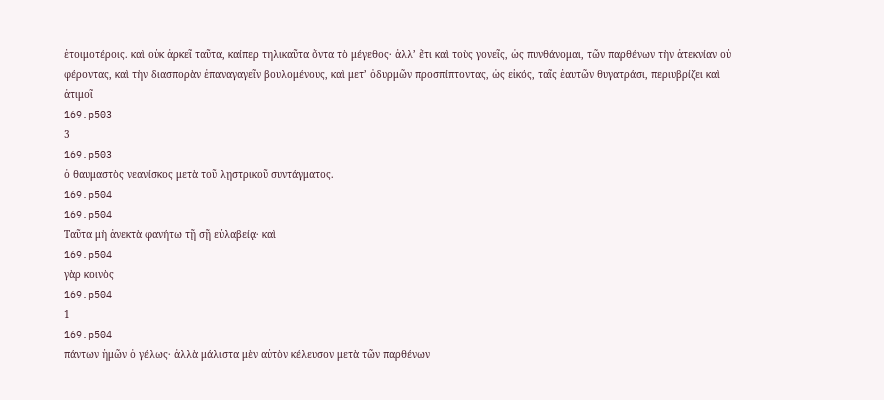ἑτοιμοτέροις. καὶ οὐκ ἀρκεῖ ταῦτα, καίπερ τηλικαῦτα ὄντα τὸ μέγεθος· ἀλλʼ ἔτι καὶ τοὺς γονεῖς, ὡς πυνθάνομαι, τῶν παρθένων τὴν ἀτεκνίαν οὐ φέροντας, καὶ τὴν διασπορὰν ἐπαναγαγεῖν βουλομένους, καὶ μετʼ ὀδυρμῶν προσπίπτοντας, ὡς εἰκός, ταῖς ἑαυτῶν θυγατράσι, περιυβρίζει καὶ ἀτιμοῖ
169.p503
3
169.p503
ὁ θαυμαστὸς νεανίσκος μετὰ τοῦ λῃστρικοῦ συντάγματος.
169.p504
169.p504
Ταῦτα μὴ ἀνεκτὰ φανήτω τῇ σῇ εὐλαβείᾳ· καὶ
169.p504
γὰρ κοινὸς
169.p504
1
169.p504
πάντων ἡμῶν ὁ γέλως· ἀλλὰ μάλιστα μὲν αὐτὸν κέλευσον μετὰ τῶν παρθένων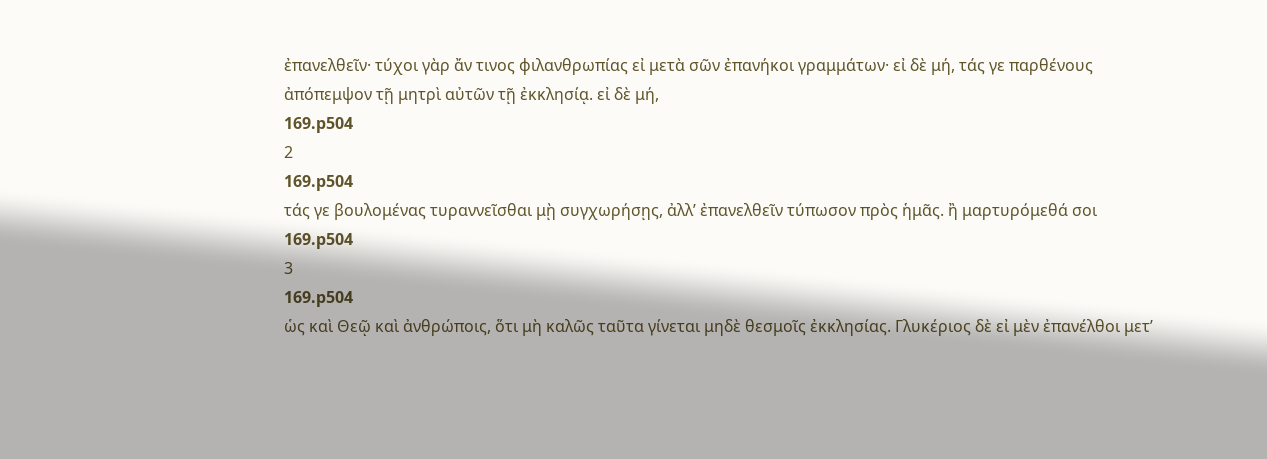ἐπανελθεῖν· τύχοι γὰρ ἄν τινος φιλανθρωπίας εἰ μετὰ σῶν ἐπανήκοι γραμμάτων· εἰ δὲ μή, τάς γε παρθένους ἀπόπεμψον τῇ μητρὶ αὐτῶν τῇ ἐκκλησίᾳ. εἰ δὲ μή,
169.p504
2
169.p504
τάς γε βουλομένας τυραννεῖσθαι μῂ συγχωρήσῃς, ἀλλʼ ἐπανελθεῖν τύπωσον πρὸς ἡμᾶς. ἢ μαρτυρόμεθά σοι
169.p504
3
169.p504
ὡς καὶ Θεῷ καὶ ἀνθρώποις, ὅτι μὴ καλῶς ταῦτα γίνεται μηδὲ θεσμοῖς ἐκκλησίας. Γλυκέριος δὲ εἰ μὲν ἐπανέλθοι μετʼ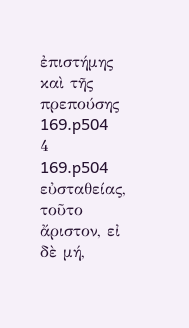ἐπιστήμης καὶ τῆς πρεπούσης
169.p504
4
169.p504
εὐσταθείας, τοῦτο ἄριστον, εἰ δὲ μή,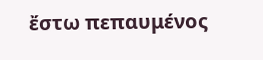ἔστω πεπαυμένος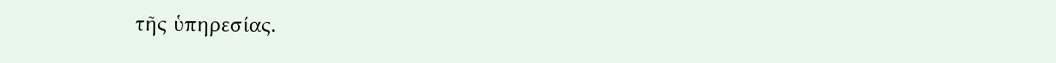τῆς ὑπηρεσίας.